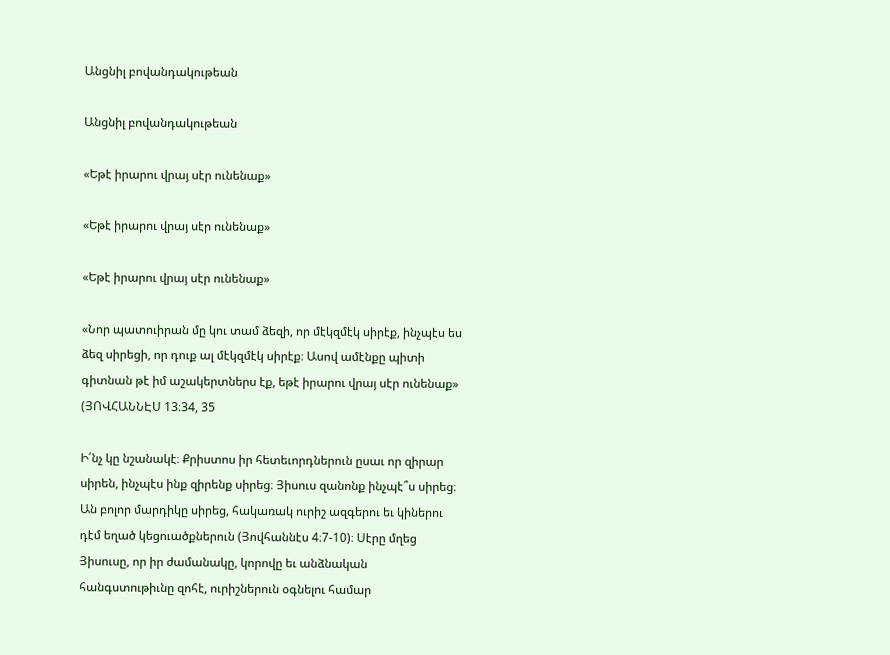Անցնիլ բովանդակութեան

Անցնիլ բովանդակութեան

«Եթէ իրարու վրայ սէր ունենաք»

«Եթէ իրարու վրայ սէր ունենաք»

«Եթէ իրարու վրայ սէր ունենաք»

«Նոր պատուիրան մը կու տամ ձեզի, որ մէկզմէկ սիրէք, ինչպէս ես ձեզ սիրեցի, որ դուք ալ մէկզմէկ սիրէք։ Ասով ամէնքը պիտի գիտնան թէ իմ աշակերտներս էք, եթէ իրարու վրայ սէր ունենաք» (ՅՈՎՀԱՆՆԷՍ 13։34, 35

Ի՛նչ կը նշանակէ։ Քրիստոս իր հետեւորդներուն ըսաւ որ զիրար սիրեն, ինչպէս ինք զիրենք սիրեց։ Յիսուս զանոնք ինչպէ՞ս սիրեց։ Ան բոլոր մարդիկը սիրեց, հակառակ ուրիշ ազգերու եւ կիներու դէմ եղած կեցուածքներուն (Յովհաննէս 4։7-10)։ Սէրը մղեց Յիսուսը, որ իր ժամանակը, կորովը եւ անձնական հանգստութիւնը զոհէ, ուրիշներուն օգնելու համար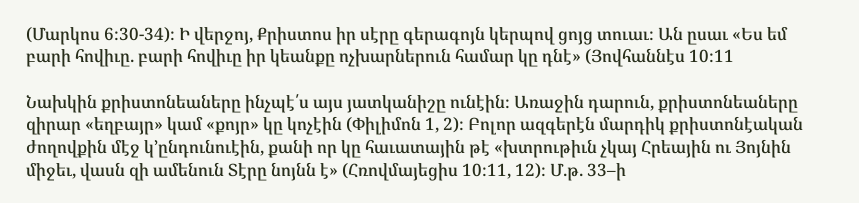(Մարկոս 6։30-34)։ Ի վերջոյ, Քրիստոս իր սէրը գերագոյն կերպով ցոյց տուաւ։ Ան ըսաւ «Ես եմ բարի հովիւը. բարի հովիւը իր կեանքը ոչխարներուն համար կը դնէ» (Յովհաննէս 10։11

Նախկին քրիստոնեաները ինչպէ՛ս այս յատկանիշը ունէին։ Առաջին դարուն, քրիստոնեաները զիրար «եղբայր» կամ «քոյր» կը կոչէին (Փիլիմոն 1, 2)։ Բոլոր ազգերէն մարդիկ քրիստոնէական ժողովքին մէջ կ’ընդունուէին, քանի որ կը հաւատային թէ «խտրութիւն չկայ Հրեային ու Յոյնին միջեւ, վասն զի ամենուն Տէրը նոյնն է» (Հռովմայեցիս 10։11, 12)։ Մ.թ. 33–ի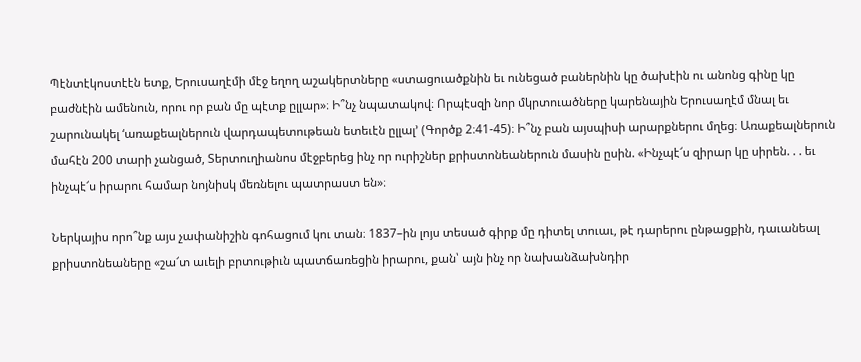Պէնտէկոստէէն ետք, Երուսաղէմի մէջ եղող աշակերտները «ստացուածքնին եւ ունեցած բաներնին կը ծախէին ու անոնց գինը կը բաժնէին ամենուն, որու որ բան մը պէտք ըլլար»։ Ի՞նչ նպատակով։ Որպէսզի նոր մկրտուածները կարենային Երուսաղէմ մնալ եւ շարունակել ‘առաքեալներուն վարդապետութեան ետեւէն ըլլալ’ (Գործք 2։41-45)։ Ի՞նչ բան այսպիսի արարքներու մղեց։ Առաքեալներուն մահէն 200 տարի չանցած, Տերտուղիանոս մէջբերեց ինչ որ ուրիշներ քրիստոնեաներուն մասին ըսին. «Ինչպէ՜ս զիրար կը սիրեն. . . եւ ինչպէ՜ս իրարու համար նոյնիսկ մեռնելու պատրաստ են»։

Ներկայիս որո՞նք այս չափանիշին գոհացում կու տան։ 1837–ին լոյս տեսած գիրք մը դիտել տուաւ, թէ դարերու ընթացքին, դաւանեալ քրիստոնեաները «շա՜տ աւելի բրտութիւն պատճառեցին իրարու, քան՝ այն ինչ որ նախանձախնդիր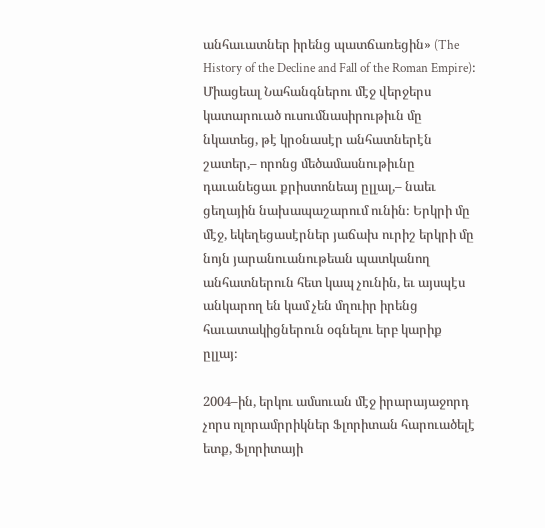անհաւատներ իրենց պատճառեցին» (The History of the Decline and Fall of the Roman Empire)։ Միացեալ Նահանգներու մէջ վերջերս կատարուած ուսումնասիրութիւն մը նկատեց, թէ կրօնասէր անհատներէն շատեր,– որոնց մեծամասնութիւնը դաւանեցաւ քրիստոնեայ ըլլալ,– նաեւ ցեղային նախապաշարում ունին։ Երկրի մը մէջ, եկեղեցասէրներ յաճախ ուրիշ երկրի մը նոյն յարանուանութեան պատկանող անհատներուն հետ կապ չունին, եւ այսպէս անկարող են կամ չեն մղուիր իրենց հաւատակիցներուն օգնելու երբ կարիք ըլլայ։

2004–ին, երկու ամսուան մէջ իրարայաջորդ չորս ոլորամրրիկներ Ֆլորիտան հարուածելէ ետք, Ֆլորիտայի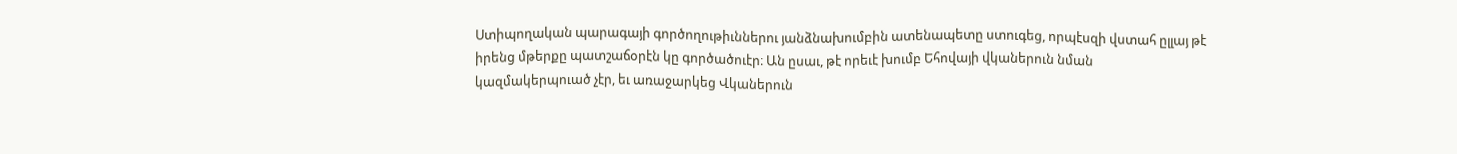Ստիպողական պարագայի գործողութիւններու յանձնախումբին ատենապետը ստուգեց, որպէսզի վստահ ըլլայ թէ իրենց մթերքը պատշաճօրէն կը գործածուէր։ Ան ըսաւ, թէ որեւէ խումբ Եհովայի վկաներուն նման կազմակերպուած չէր, եւ առաջարկեց Վկաներուն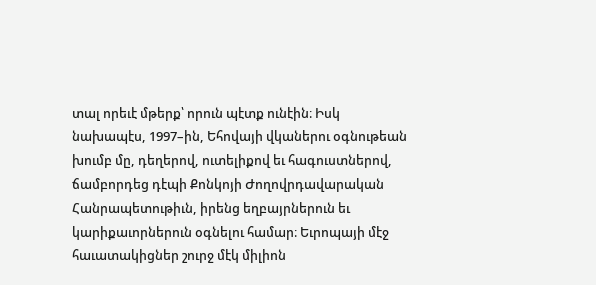տալ որեւէ մթերք՝ որուն պէտք ունէին։ Իսկ նախապէս, 1997–ին, Եհովայի վկաներու օգնութեան խումբ մը, դեղերով, ուտելիքով եւ հագուստներով, ճամբորդեց դէպի Քոնկոյի Ժողովրդավարական Հանրապետութիւն, իրենց եղբայրներուն եւ կարիքաւորներուն օգնելու համար։ Եւրոպայի մէջ հաւատակիցներ շուրջ մէկ միլիոն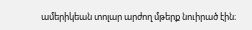ամերիկեան տոլար արժող մթերք նուիրած էին։